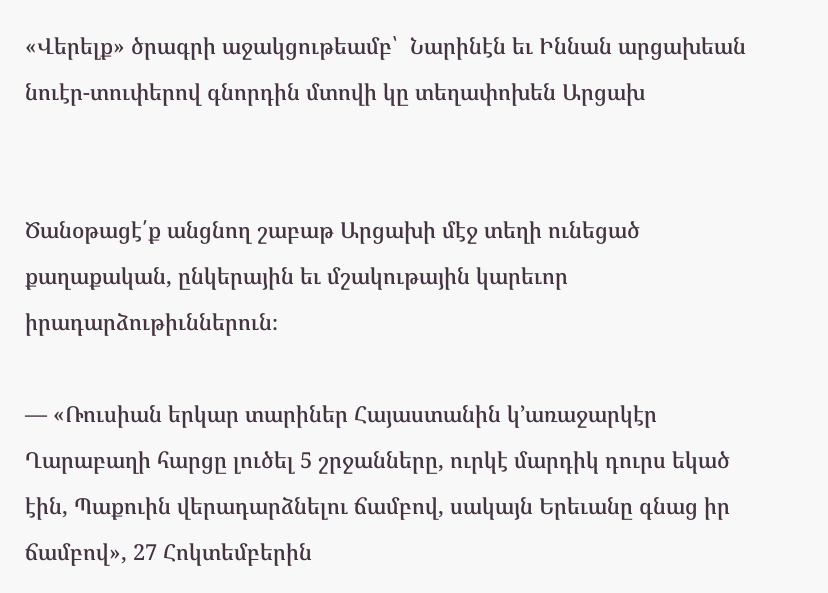«Վերելք» ծրագրի աջակցութեամբ՝  Նարինէն եւ Իննան արցախեան նուէր-տուփերով գնորդին մտովի կը տեղափոխեն Արցախ


Ծանօթացէ՛ք անցնող շաբաթ Արցախի մէջ տեղի ունեցած քաղաքական, ընկերային եւ մշակութային կարեւոր իրադարձութիւններուն։

— «Ռուսիան երկար տարիներ Հայաստանին կ’առաջարկէր Ղարաբաղի հարցը լուծել 5 շրջանները, ուրկէ մարդիկ դուրս եկած էին, Պաքուին վերադարձնելու ճամբով, սակայն Երեւանը գնաց իր ճամբով», 27 Հոկտեմբերին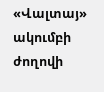«Վալտայ» ակումբի ժողովի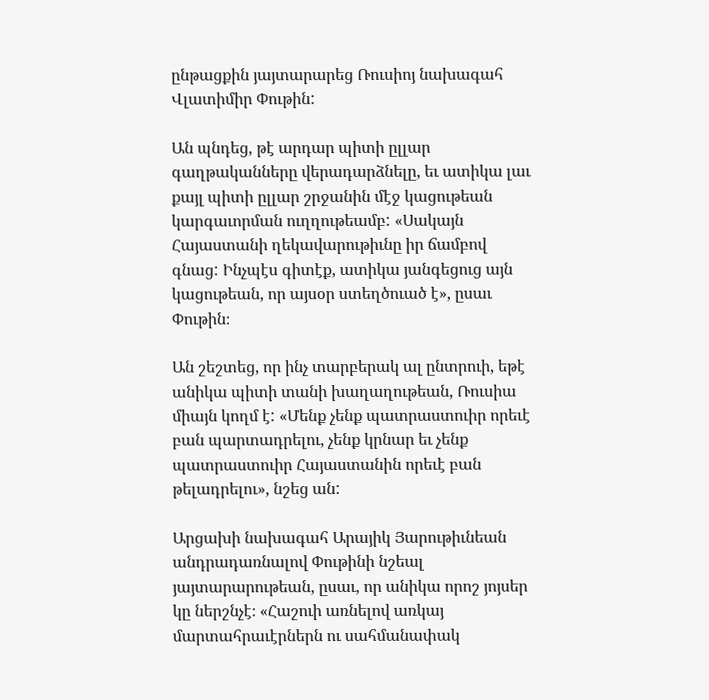ընթացքին յայտարարեց Ռուսիոյ նախագահ Վլատիմիր Փութին:

Ան պնդեց, թէ արդար պիտի ըլլար գաղթականները վերադարձնելը, եւ ատիկա լաւ քայլ պիտի ըլլար շրջանին մէջ կացութեան կարգաւորման ուղղութեամբ: «Սակայն Հայաստանի ղեկավարութիւնը իր ճամբով գնաց: Ինչպէս գիտէք, ատիկա յանգեցուց այն կացութեան, որ այսօր ստեղծուած է», ըսաւ Փութին։

Ան շեշտեց, որ ինչ տարբերակ ալ ընտրուի, եթէ անիկա պիտի տանի խաղաղութեան, Ռուսիա միայն կողմ է: «Մենք չենք պատրաստուիր որեւէ բան պարտադրելու, չենք կրնար եւ չենք պատրաստուիր Հայաստանին որեւէ բան թելադրելու», նշեց ան:

Արցախի նախագահ Արայիկ Յարութիւնեան անդրադառնալով Փութինի նշեալ յայտարարութեան, ըսաւ, որ անիկա որոշ յոյսեր կը ներշնչէ։ «Հաշուի առնելով առկայ մարտահրաւէրներն ու սահմանափակ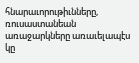հնարաւորութիւնները, ռուսաստանեան առաջարկները առաւելապէս կը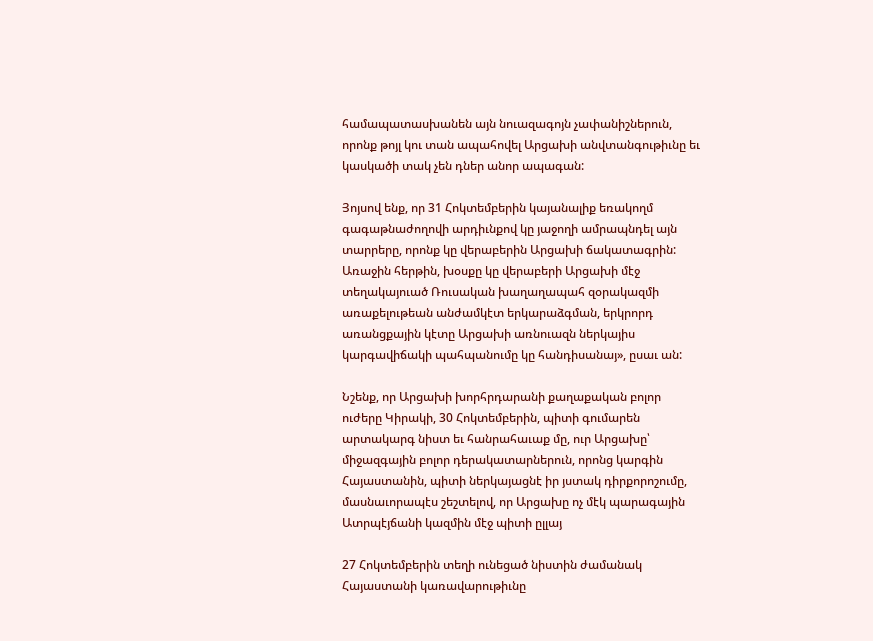համապատասխանեն այն նուազագոյն չափանիշներուն, որոնք թոյլ կու տան ապահովել Արցախի անվտանգութիւնը եւ կասկածի տակ չեն դներ անոր ապագան:

Յոյսով ենք, որ 31 Հոկտեմբերին կայանալիք եռակողմ գագաթնաժողովի արդիւնքով կը յաջողի ամրապնդել այն տարրերը, որոնք կը վերաբերին Արցախի ճակատագրին: Առաջին հերթին, խօսքը կը վերաբերի Արցախի մէջ տեղակայուած Ռուսական խաղաղապահ զօրակազմի առաքելութեան անժամկէտ երկարաձգման, երկրորդ առանցքային կէտը Արցախի առնուազն ներկայիս կարգավիճակի պահպանումը կը հանդիսանայ», ըսաւ ան:

Նշենք, որ Արցախի խորհրդարանի քաղաքական բոլոր ուժերը Կիրակի, 30 Հոկտեմբերին, պիտի գումարեն արտակարգ նիստ եւ հանրահաւաք մը, ուր Արցախը՝ միջազգային բոլոր դերակատարներուն, որոնց կարգին Հայաստանին, պիտի ներկայացնէ իր յստակ դիրքորոշումը, մասնաւորապէս շեշտելով, որ Արցախը ոչ մէկ պարագային Ատրպէյճանի կազմին մէջ պիտի ըլլայ

27 Հոկտեմբերին տեղի ունեցած նիստին ժամանակ Հայաստանի կառավարութիւնը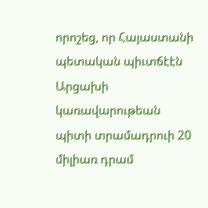որոշեց, որ Հայաստանի պետական պիւտճէէն Արցախի կառավարութեան պիտի տրամադրուի 20 միլիառ դրամ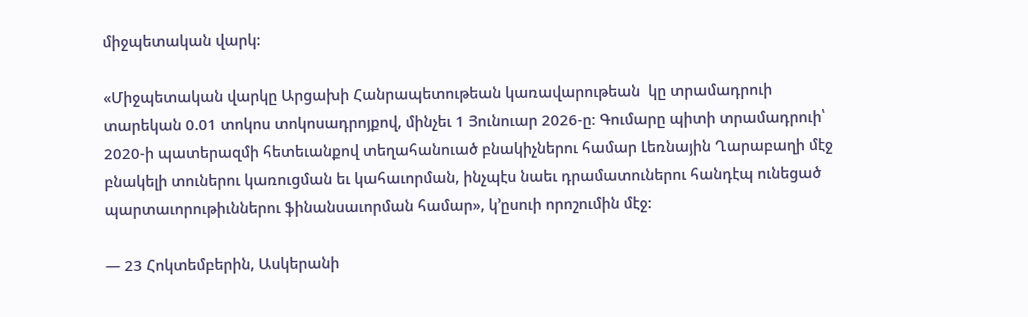միջպետական վարկ:

«Միջպետական վարկը Արցախի Հանրապետութեան կառավարութեան  կը տրամադրուի տարեկան 0.01 տոկոս տոկոսադրոյքով, մինչեւ 1 Յունուար 2026-ը։ Գումարը պիտի տրամադրուի՝ 2020-ի պատերազմի հետեւանքով տեղահանուած բնակիչներու համար Լեռնային Ղարաբաղի մէջ բնակելի տուներու կառուցման եւ կահաւորման, ինչպէս նաեւ դրամատուներու հանդէպ ունեցած պարտաւորութիւններու ֆինանսաւորման համար», կ’ըսուի որոշումին մէջ:

— 23 Հոկտեմբերին, Ասկերանի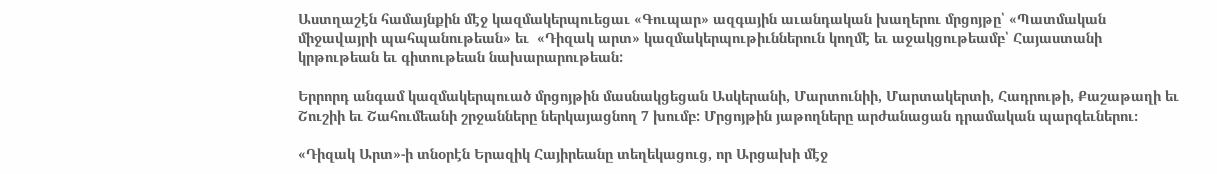Աստղաշէն համայնքին մէջ կազմակերպուեցաւ «Գուպար» ազգային աւանդական խաղերու մրցոյթը՝ «Պատմական միջավայրի պահպանութեան» եւ  «Դիզակ արտ» կազմակերպութիւններուն կողմէ եւ աջակցութեամբ՝ Հայաստանի կրթութեան եւ գիտութեան նախարարութեան:

Երրորդ անգամ կազմակերպուած մրցոյթին մասնակցեցան Ասկերանի, Մարտունիի, Մարտակերտի, Հադրութի, Քաշաթաղի եւ Շուշիի եւ Շահումեանի շրջանները ներկայացնող 7 խումբ: Մրցոյթին յաթողները արժանացան դրամական պարգեւներու։

«Դիզակ Արտ»-ի տնօրէն Երազիկ Հայիրեանը տեղեկացուց, որ Արցախի մէջ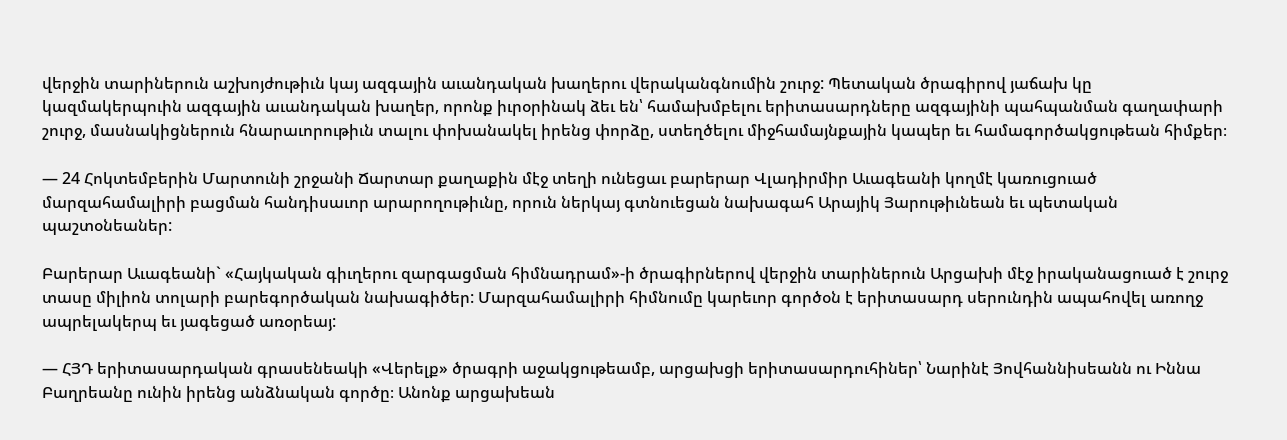վերջին տարիներուն աշխոյժութիւն կայ ազգային աւանդական խաղերու վերականգնումին շուրջ: Պետական ծրագիրով յաճախ կը կազմակերպուին ազգային աւանդական խաղեր, որոնք իւրօրինակ ձեւ են՝ համախմբելու երիտասարդները ազգայինի պահպանման գաղափարի շուրջ, մասնակիցներուն հնարաւորութիւն տալու փոխանակել իրենց փորձը, ստեղծելու միջհամայնքային կապեր եւ համագործակցութեան հիմքեր։

— 24 Հոկտեմբերին Մարտունի շրջանի Ճարտար քաղաքին մէջ տեղի ունեցաւ բարերար Վլադիրմիր Աւագեանի կողմէ կառուցուած մարզահամալիրի բացման հանդիսաւոր արարողութիւնը, որուն ներկայ գտնուեցան նախագահ Արայիկ Յարութիւնեան եւ պետական պաշտօնեաներ:

Բարերար Աւագեանի` «Հայկական գիւղերու զարգացման հիմնադրամ»-ի ծրագիրներով վերջին տարիներուն Արցախի մէջ իրականացուած է շուրջ տասը միլիոն տոլարի բարեգործական նախագիծեր: Մարզահամալիրի հիմնումը կարեւոր գործօն է երիտասարդ սերունդին ապահովել առողջ ապրելակերպ եւ յագեցած առօրեայ:

— ՀՅԴ երիտասարդական գրասենեակի «Վերելք» ծրագրի աջակցութեամբ, արցախցի երիտասարդուհիներ՝ Նարինէ Յովհաննիսեանն ու Իննա Բաղրեանը ունին իրենց անձնական գործը։ Անոնք արցախեան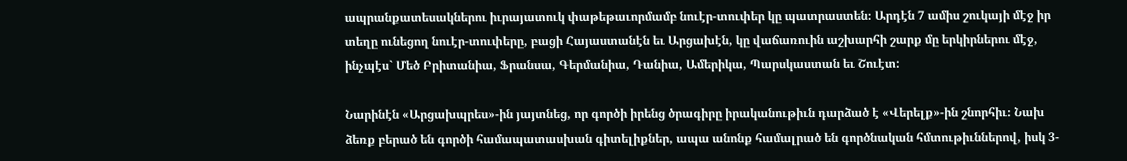ապրանքատեսակներու իւրայատուկ փաթեթաւորմամբ նուէր-տուփեր կը պատրաստեն։ Արդէն 7 ամիս շուկայի մէջ իր տեղը ունեցող նուէր-տուփերը, բացի Հայաստանէն եւ Արցախէն, կը վաճառուին աշխարհի շարք մը երկիրներու մէջ, ինչպէս` Մեծ Բրիտանիա, Ֆրանսա, Գերմանիա, Դանիա, Ամերիկա, Պարսկաստան եւ Շուէտ:

Նարինէն «Արցախպրես»-ին յայտնեց, որ գործի իրենց ծրագիրը իրականութիւն դարձած է «Վերելք»-ին շնորհիւ։ Նախ ձեռք բերած են գործի համապատասխան գիտելիքներ, ապա անոնք համալրած են գործնական հմտութիւններով, իսկ 3-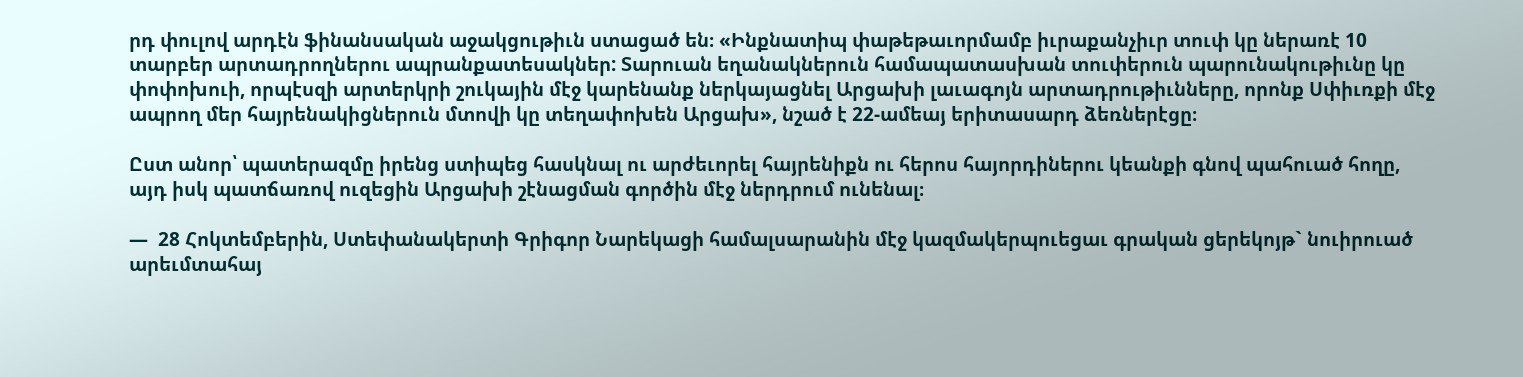րդ փուլով արդէն ֆինանսական աջակցութիւն ստացած են։ «Ինքնատիպ փաթեթաւորմամբ իւրաքանչիւր տուփ կը ներառէ 10 տարբեր արտադրողներու ապրանքատեսակներ: Տարուան եղանակներուն համապատասխան տուփերուն պարունակութիւնը կը փոփոխուի, որպէսզի արտերկրի շուկային մէջ կարենանք ներկայացնել Արցախի լաւագոյն արտադրութիւնները, որոնք Սփիւռքի մէջ ապրող մեր հայրենակիցներուն մտովի կը տեղափոխեն Արցախ», նշած է 22-ամեայ երիտասարդ ձեռներէցը։

Ըստ անոր՝ պատերազմը իրենց ստիպեց հասկնալ ու արժեւորել հայրենիքն ու հերոս հայորդիներու կեանքի գնով պահուած հողը, այդ իսկ պատճառով ուզեցին Արցախի շէնացման գործին մէջ ներդրում ունենալ։

—  28 Հոկտեմբերին, Ստեփանակերտի Գրիգոր Նարեկացի համալսարանին մէջ կազմակերպուեցաւ գրական ցերեկոյթ` նուիրուած արեւմտահայ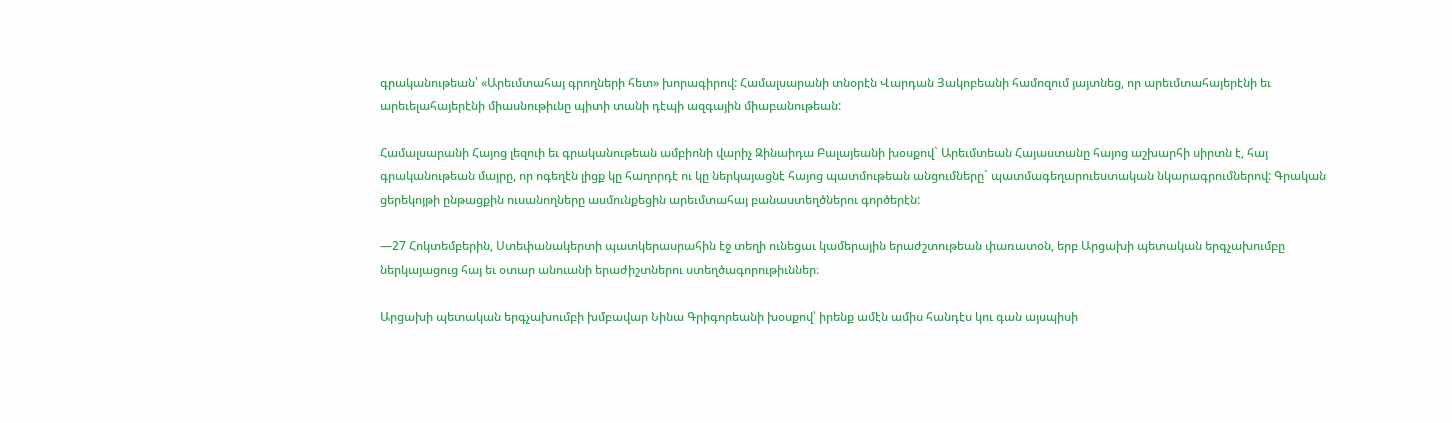գրականութեան՝ «Արեւմտահայ գրողների հետ» խորագիրով: Համալսարանի տնօրէն Վարդան Յակոբեանի համոզում յայտնեց, որ արեւմտահայերէնի եւ արեւելահայերէնի միասնութիւնը պիտի տանի դէպի ազգային միաբանութեան:

Համալսարանի Հայոց լեզուի եւ գրականութեան ամբիոնի վարիչ Զինաիդա Բալայեանի խօսքով` Արեւմտեան Հայաստանը հայոց աշխարհի սիրտն է, հայ գրականութեան մայրը, որ ոգեղէն լիցք կը հաղորդէ ու կը ներկայացնէ հայոց պատմութեան անցումները` պատմագեղարուեստական նկարագրումներով: Գրական ցերեկոյթի ընթացքին ուսանողները ասմունքեցին արեւմտահայ բանաստեղծներու գործերէն:

—27 Հոկտեմբերին, Ստեփանակերտի պատկերասրահին էջ տեղի ունեցաւ կամերային երաժշտութեան փառատօն, երբ Արցախի պետական երգչախումբը ներկայացուց հայ եւ օտար անուանի երաժիշտներու ստեղծագորութիւններ։

Արցախի պետական երգչախումբի խմբավար Նինա Գրիգորեանի խօսքով՝ իրենք ամէն ամիս հանդէս կու գան այսպիսի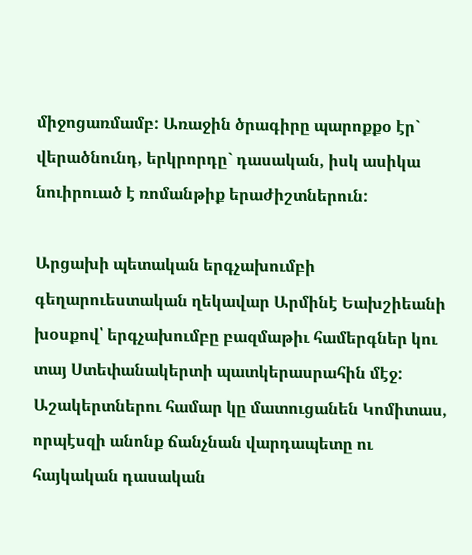միջոցառմամբ: Առաջին ծրագիրը պարոքքօ էր` վերածնունդ, երկրորդը` դասական, իսկ ասիկա նուիրուած է ռոմանթիք երաժիշտներուն:

Արցախի պետական երգչախումբի գեղարուեստական ղեկավար Արմինէ Եախշիեանի խօսքով՝ երգչախումբը բազմաթիւ համերգներ կու տայ Ստեփանակերտի պատկերասրահին մէջ: Աշակերտներու համար կը մատուցանեն Կոմիտաս, որպէսզի անոնք ճանչնան վարդապետը ու հայկական դասական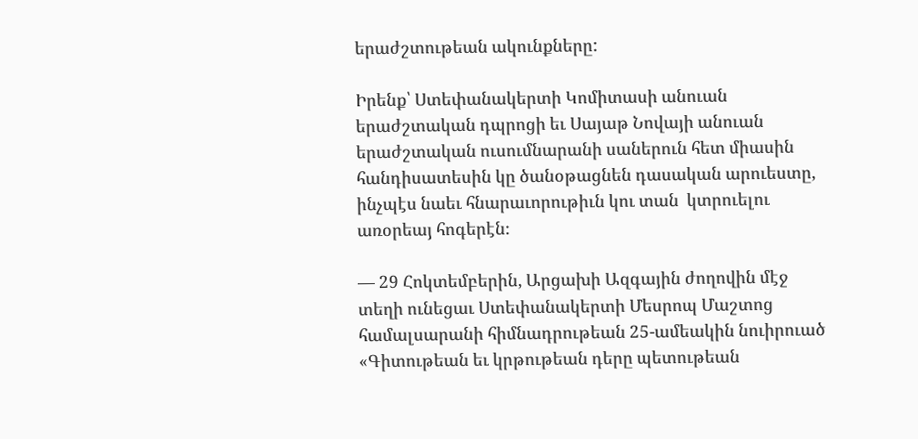երաժշտութեան ակունքները:

Իրենք՝ Ստեփանակերտի Կոմիտասի անուան երաժշտական դպրոցի եւ Սայաթ Նովայի անուան երաժշտական ուսումնարանի սաներուն հետ միասին հանդիսատեսին կը ծանօթացնեն դասական արուեստը, ինչպէս նաեւ հնարաւորութիւն կու տան  կտրուելու առօրեայ հոգերէն։

— 29 Հոկտեմբերին, Արցախի Ազգային ժողովին մէջ տեղի ունեցաւ Ստեփանակերտի Մեսրոպ Մաշտոց համալսարանի հիմնադրութեան 25-ամեակին նուիրուած «Գիտութեան եւ կրթութեան դերը պետութեան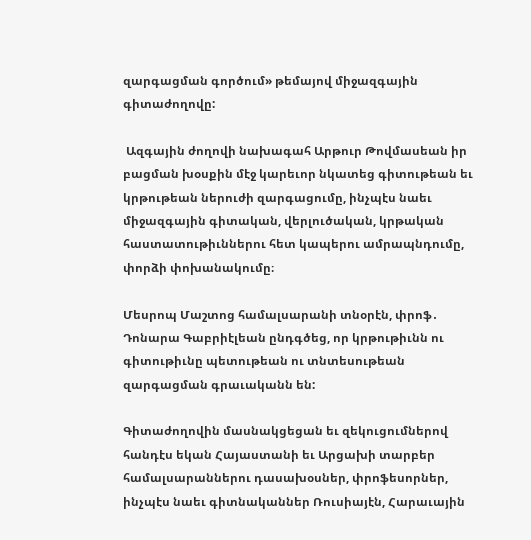զարգացման գործում» թեմայով միջազգային գիտաժողովը:

 Ազգային ժողովի նախագահ Արթուր Թովմասեան իր բացման խօսքին մէջ կարեւոր նկատեց գիտութեան եւ կրթութեան ներուժի զարգացումը, ինչպէս նաեւ միջազգային գիտական, վերլուծական, կրթական հաստատութիւններու հետ կապերու ամրապնդումը, փորձի փոխանակումը։

Մեսրոպ Մաշտոց համալսարանի տնօրէն, փրոֆ․ Դոնարա Գաբրիէլեան ընդգծեց, որ կրթութիւնն ու գիտութիւնը պետութեան ու տնտեսութեան զարգացման գրաւականն են:

Գիտաժողովին մասնակցեցան եւ զեկուցումներով հանդէս եկան Հայաստանի եւ Արցախի տարբեր համալսարաններու դասախօսներ, փրոֆեսորներ, ինչպէս նաեւ գիտնականներ Ռուսիայէն, Հարաւային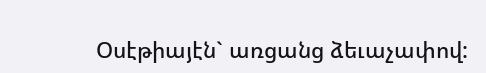Օսէթիայէն` առցանց ձեւաչափով: